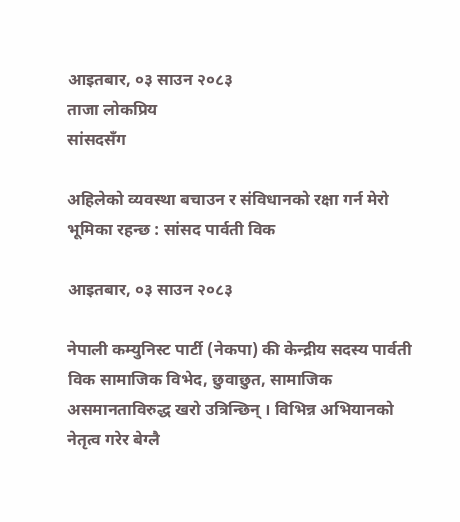आइतबार, ०३ साउन २०८३
ताजा लोकप्रिय
सांसदसँग

अहिलेको व्यवस्था बचाउन र संविधानको रक्षा गर्न मेरो भूमिका रहन्छ : सांसद पार्वती विक

आइतबार, ०३ साउन २०८३

नेपाली कम्युनिस्ट पार्टी (नेकपा) की केन्द्रीय सदस्य पार्वती विक सामाजिक विभेद, छुवाछुत, सामाजिक असमानताविरुद्ध खरो उत्रिन्छिन् । विभिन्न अभियानको नेतृत्व गरेर बेग्लै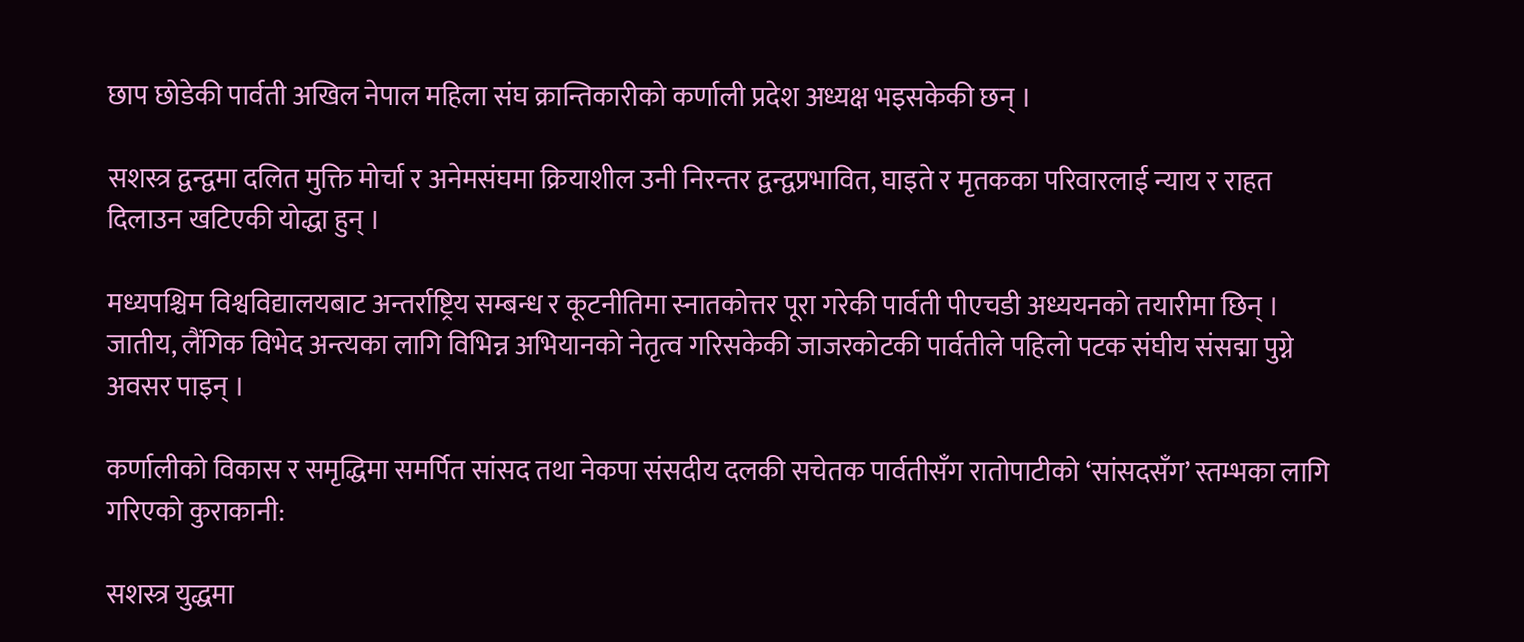छाप छोडेकी पार्वती अखिल नेपाल महिला संघ क्रान्तिकारीको कर्णाली प्रदेश अध्यक्ष भइसकेकी छन् ।

सशस्त्र द्वन्द्वमा दलित मुक्ति मोर्चा र अनेमसंघमा क्रियाशील उनी निरन्तर द्वन्द्वप्रभावित, घाइते र मृतकका परिवारलाई न्याय र राहत दिलाउन खटिएकी योद्धा हुन् ।

मध्यपश्चिम विश्वविद्यालयबाट अन्तर्राष्ट्रिय सम्बन्ध र कूटनीतिमा स्नातकोत्तर पूरा गरेकी पार्वती पीएचडी अध्ययनको तयारीमा छिन् । जातीय, लैंगिक विभेद अन्त्यका लागि विभिन्न अभियानको नेतृत्व गरिसकेकी जाजरकोटकी पार्वतीले पहिलो पटक संघीय संसद्मा पुग्ने अवसर पाइन् ।

कर्णालीको विकास र समृद्धिमा समर्पित सांसद तथा नेकपा संसदीय दलकी सचेतक पार्वतीसँग रातोपाटीको ‘सांसदसँग’ स्तम्भका लागि गरिएको कुराकानी:

सशस्त्र युद्धमा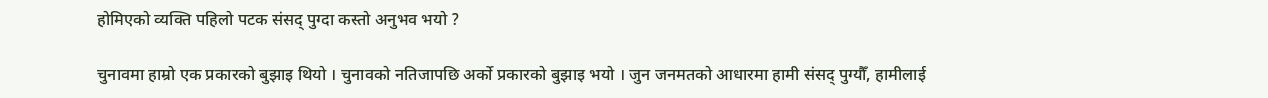होमिएको व्यक्ति पहिलो पटक संसद् पुग्दा कस्तो अनुभव भयो ?

चुनावमा हाम्रो एक प्रकारको बुझाइ थियो । चुनावको नतिजापछि अर्को प्रकारको बुझाइ भयो । जुन जनमतको आधारमा हामी संसद् पुग्यौँ, हामीलाई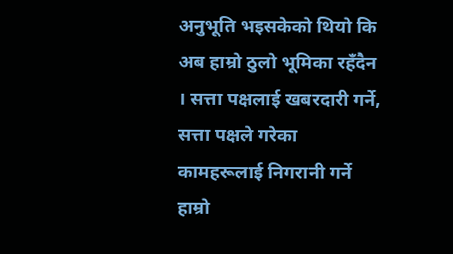अनुभूति भइसकेको थियो कि अब हाम्रो ठुलो भूमिका रहँदैन । सत्ता पक्षलाई खबरदारी गर्ने, सत्ता पक्षले गरेका कामहरूलाई निगरानी गर्ने हाम्रो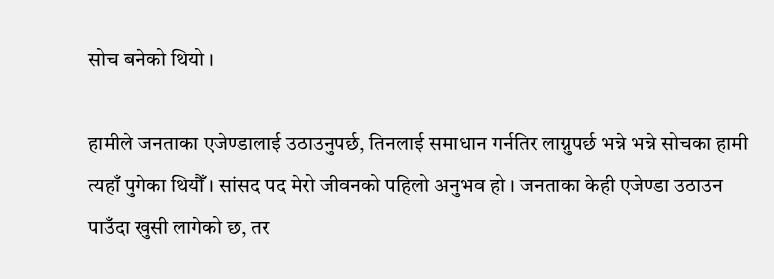सोच बनेको थियो ।

हामीले जनताका एजेण्डालाई उठाउनुपर्छ, तिनलाई समाधान गर्नतिर लाग्नुपर्छ भन्ने भन्ने सोचका हामी त्यहाँ पुगेका थियौँ । सांसद पद मेरो जीवनको पहिलो अनुभव हो । जनताका केही एजेण्डा उठाउन पाउँदा खुसी लागेको छ, तर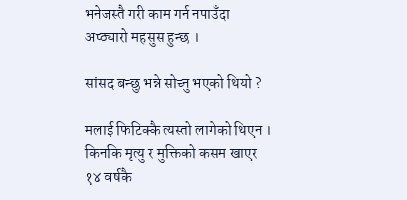भनेजस्तै गरी काम गर्न नपाउँदा अप्ठ्यारो महसुस हुन्छ ।

सांसद बन्छु भन्ने सोच्नु भएको थियो ?

मलाई फिटिक्कै त्यस्तो लागेको थिएन । किनकि मृत्यु र मुक्तिको कसम खाएर १४ वर्षकै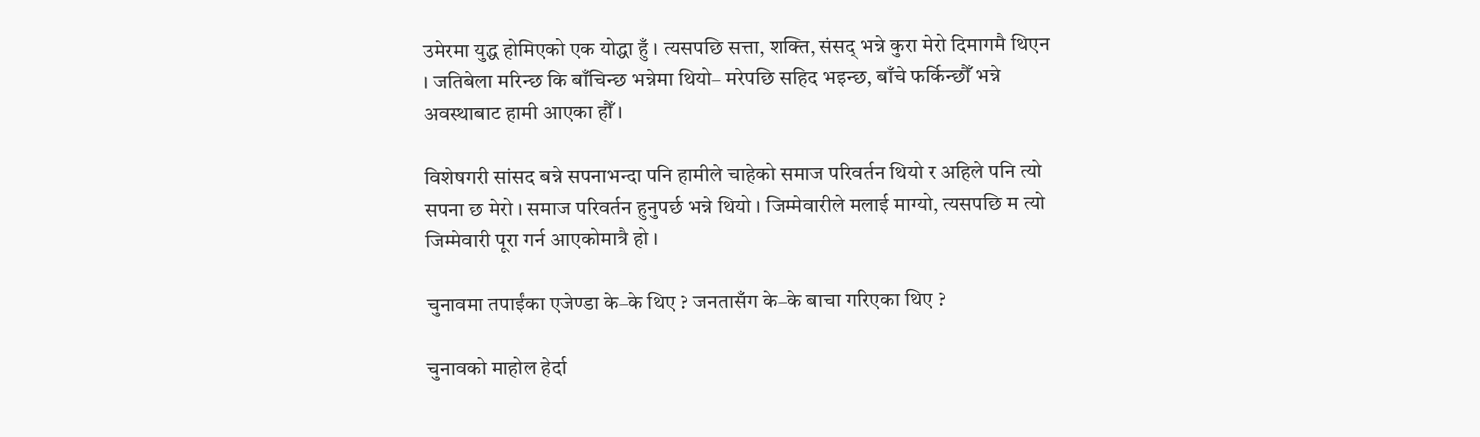उमेरमा युद्ध होमिएको एक योद्धा हुँ । त्यसपछि सत्ता, शक्ति, संसद् भन्ने कुरा मेरो दिमागमै थिएन । जतिबेला मरिन्छ कि बाँचिन्छ भन्नेमा थियो– मरेपछि सहिद भइन्छ, बाँचे फर्किन्छौँ भन्ने अवस्थाबाट हामी आएका हौँ ।

विशेषगरी सांसद बन्ने सपनाभन्दा पनि हामीले चाहेको समाज परिवर्तन थियो र अहिले पनि त्यो सपना छ मेरो । समाज परिवर्तन हुनुपर्छ भन्ने थियो । जिम्मेवारीले मलाई माग्यो, त्यसपछि म त्यो जिम्मेवारी पूरा गर्न आएकोमात्रै हो ।

चुनावमा तपाईंका एजेण्डा के–के थिए ? जनतासँग के–के बाचा गरिएका थिए ?

चुनावको माहोल हेर्दा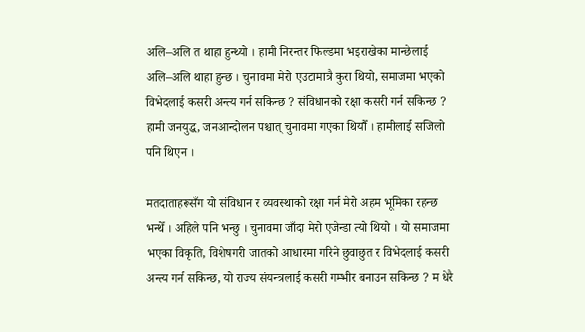अलि–अलि त थाहा हुन्थ्यो । हामी निरन्तर फिल्डमा भइराखेका मान्छेलाई अलि–अलि थाहा हुन्छ । चुनावमा मेरो एउटामात्रै कुरा थियो, समाजमा भएको विभेदलाई कसरी अन्त्य गर्न सकिन्छ ? संविधानको रक्षा कसरी गर्न सकिन्छ ? हामी जनयुद्ध, जनआन्दोलन पश्चात् चुनावमा गएका थियौँ । हामीलाई सजिलो पनि थिएन ।

मतदाताहरूसँग यो संविधान र व्यवस्थाको रक्षा गर्न मेरो अहम भूमिका रहन्छ भन्थेँ । अहिले पनि भन्छु । चुनावमा जाँदा मेरो एजेन्डा त्यो थियो । यो समाजमा भएका विकृति, विशेषगरी जातको आधारमा गरिने छुवाछुत र विभेदलाई कसरी अन्त्य गर्न सकिन्छ, यो राज्य संयन्त्रलाई कसरी गम्भीर बनाउन सकिन्छ ? म धेरै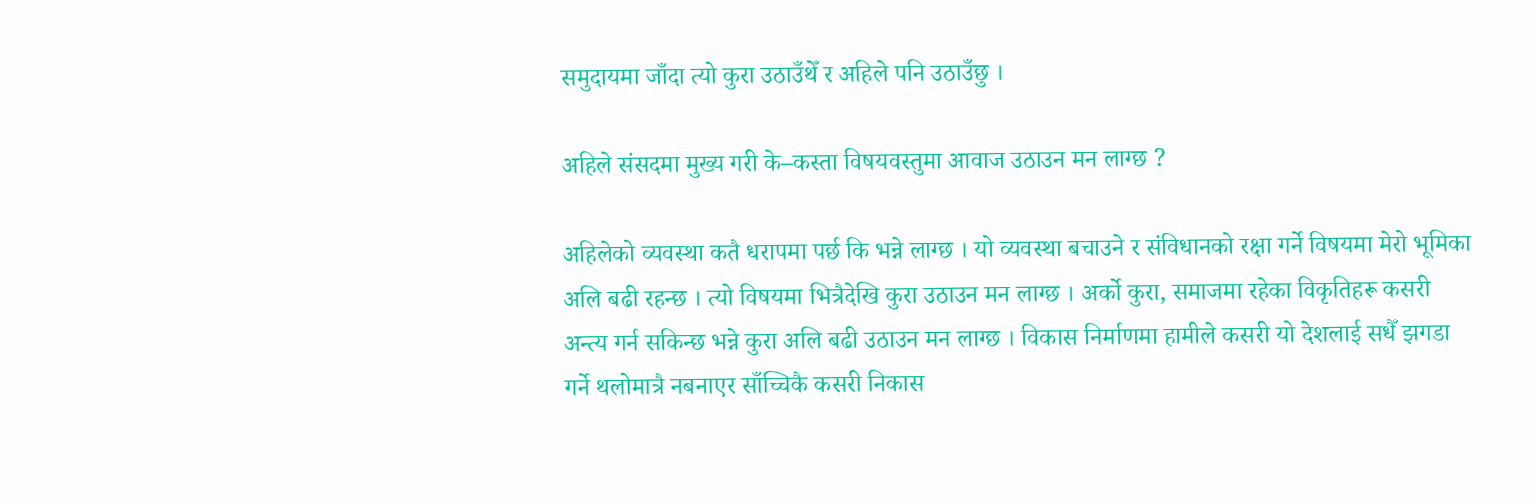समुदायमा जाँदा त्यो कुरा उठाउँथेँ र अहिले पनि उठाउँछु ।

अहिले संसदमा मुख्य गरी के–कस्ता विषयवस्तुमा आवाज उठाउन मन लाग्छ ?

अहिलेको व्यवस्था कतै धरापमा पर्छ कि भन्ने लाग्छ । यो व्यवस्था बचाउने र संविधानको रक्षा गर्ने विषयमा मेरो भूमिका अलि बढी रहन्छ । त्यो विषयमा भित्रैदेखि कुरा उठाउन मन लाग्छ । अर्को कुरा, समाजमा रहेका विकृतिहरू कसरी अन्त्य गर्न सकिन्छ भन्ने कुरा अलि बढी उठाउन मन लाग्छ । विकास निर्माणमा हामीले कसरी यो देशलाई सधैँ झगडा गर्ने थलोमात्रै नबनाएर साँच्चिकै कसरी निकास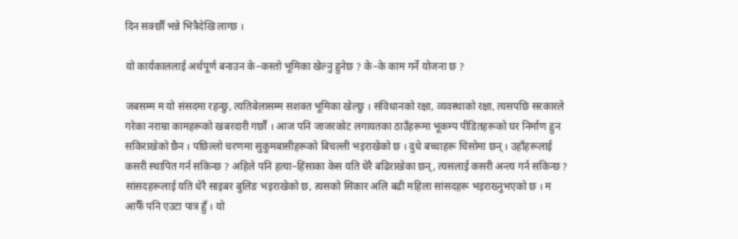दिन सक्छौँ भन्ने भित्रैदेखि लाग्छ ।

यो कार्यकाललाई अर्थपूर्ण बनाउन के–कस्तो भूमिका खेल्नु हुनेछ ? के–के काम गर्ने योजना छ ?

जबसम्म म यो संसदमा रहन्छु, त्यतिबेलासम्म सशक्त भूमिका खेल्छु । संविधानको रक्षा, व्यवस्थाको रक्षा, त्यसपछि सरकारले गरेका नराम्रा कामहरूको खबरदारी गर्छौं । आज पनि जाजरकोट लगायतका ठाउँहरूमा भूकम्प पीडितहरूको घर निर्माण हुन सकिराखेको छैन । पछिल्लो चरणमा सुकुमबासीहरूको बिचल्ली भइराखेको छ । दुधे बच्चाहरू चिसोमा छन् । उहाँहरूलाई कसरी स्थापित गर्न सकिन्छ ? अहिले पनि हत्या–हिंसाका केस यति धेरै बढिराखेका छन्, त्यसलाई कसरी अन्त्य गर्न सकिन्छ ? सांसदहरूलाई यति धेरै साइबर बुलिङ भइराखेको छ, त्यसको सिकार अलि बढी महिला सांसदहरू भइराख्नुभएको छ । म आफैँ पनि एउटा पात्र हुँ । यो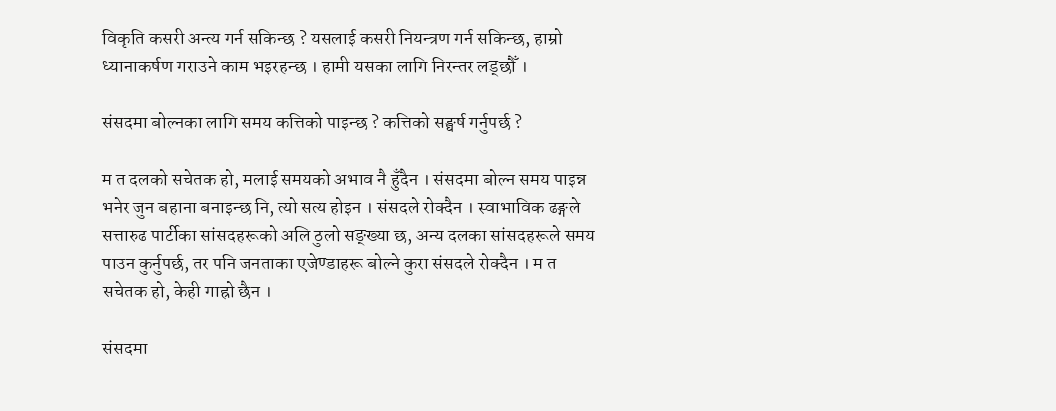विकृति कसरी अन्त्य गर्न सकिन्छ ? यसलाई कसरी नियन्त्रण गर्न सकिन्छ, हाम्रो ध्यानाकर्षण गराउने काम भइरहन्छ । हामी यसका लागि निरन्तर लड्छौँ ।

संसदमा बोल्नका लागि समय कत्तिको पाइन्छ ? कत्तिको सङ्घर्ष गर्नुपर्छ ?

म त दलको सचेतक हो, मलाई समयको अभाव नै हुँदैन । संसदमा बोल्न समय पाइन्न भनेर जुन बहाना बनाइन्छ नि, त्यो सत्य होइन । संसदले रोक्दैन । स्वाभाविक ढङ्गले सत्तारुढ पार्टीका सांसदहरूको अलि ठुलो सङ्ख्या छ, अन्य दलका सांसदहरूले समय पाउन कुर्नुपर्छ, तर पनि जनताका एजेण्डाहरू बोल्ने कुरा संसदले रोक्दैन । म त सचेतक हो, केही गाह्रो छैन ।

संसदमा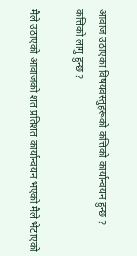आवाज उठाएका विषयवस्तुहरूको कत्तिको कार्यान्वयन हुन्छ ? कत्तिको लागु हुन्छ ?

मैले उठाएको आवाजको शत प्रतिशत कार्यान्वयन भएको मैले भेटाएको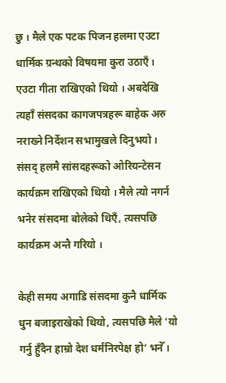छु । मैले एक पटक पिजन हलमा एउटा धार्मिक ग्रन्थको विषयमा कुरा उठाएँ । एउटा गीता राखिएको थियो । अबदेखि त्यहाँ संसदका कागजपत्रहरू बाहेक अरु नराख्ने निर्देशन सभामुखले दिनुभयो । संसद् हलमै सांसदहरूको ओरियन्टेसन कार्यक्रम राखिएको थियो । मैले त्यो नगर्न भनेर संसदमा बोलेको थिएँ, त्यसपछि कार्यक्रम अन्तै गरियो ।

केही समय अगाडि संसदमा कुनै धार्मिक धुन बजाइराखेको थियो, त्यसपछि मैले ‘यो गर्नु हुँदैन हाम्रो देश धर्मनिरपेक्ष हो’ भनेँ ।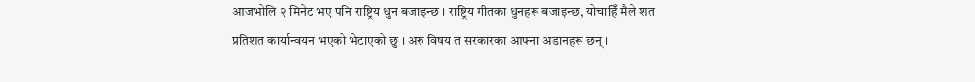आजभोलि २ मिनेट भए पनि राष्ट्रिय धुन बजाइन्छ । राष्ट्रिय गीतका धुनहरू बजाइन्छ, योचाहिँ मैले शत प्रतिशत कार्यान्वयन भएको भेटाएको छु । अरु विषय त सरकारका आफ्ना अडानहरू छन् ।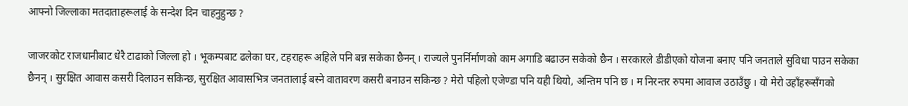आफ्नो जिल्लाका मतदाताहरूलाई के सन्देश दिन चाहनुहुन्छ ?

जाजरकोट राजधानीबाट धेरै टाढाको जिल्ला हो । भूकम्पबाट ढलेका घर, टहराहरू अहिले पनि बन्न सकेका छैनन् । राज्यले पुनर्निर्माणको काम अगाडि बढाउन सकेको छैन । सरकारले डीडीएको योजना बनाए पनि जनताले सुविधा पाउन सकेका छैनन् । सुरक्षित आवास कसरी दिलाउन सकिन्छ, सुरक्षित आवासभित्र जनतालाई बस्ने वातावरण कसरी बनाउन सकिन्छ ? मेरो पहिलो एजेण्डा पनि यही थियो, अन्तिम पनि छ । म निरन्तर रुपमा आवाज उठाउँछु । यो मेरो उहाँहरूसँगको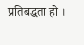प्रतिबद्धता हो ।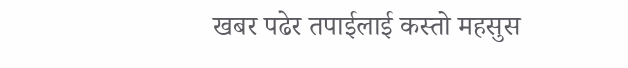खबर पढेर तपाईलाई कस्तो महसुस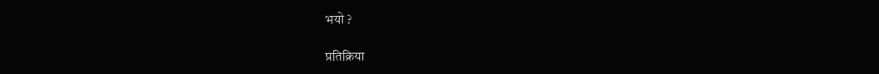भयो ?

प्रतिक्रिया